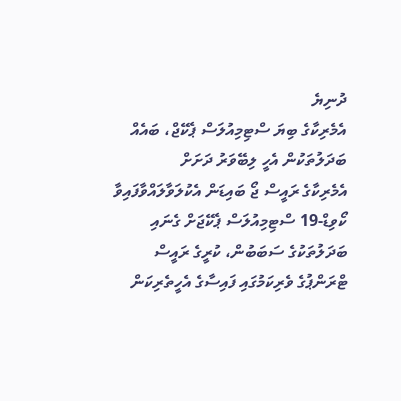ދުނިޔެ
އެމެރިކާގެ ބިޔަ ސްޓިމިއުލަސް ޕެކޭޖް، ބައެއް ބަދަލުތަކުން އެހީ ލިބޭވަރު ދަށަށް
އެމެރިކާގެ ރައީސް ޖޯ ބައިޑަން އެކުލަވާލައްވާފައިވާ ކޯވިޑް-19 ސްޓިމިއުލަސް ޕެކޭޖަށް ގެނައި ބަދަލުތަކުގެ ސަބަބުން، ކުރީގެ ރައީސް ޓްރަންޕުގެ ވެރިކަމުގައި ފައިސާގެ އެހީތެރިކަން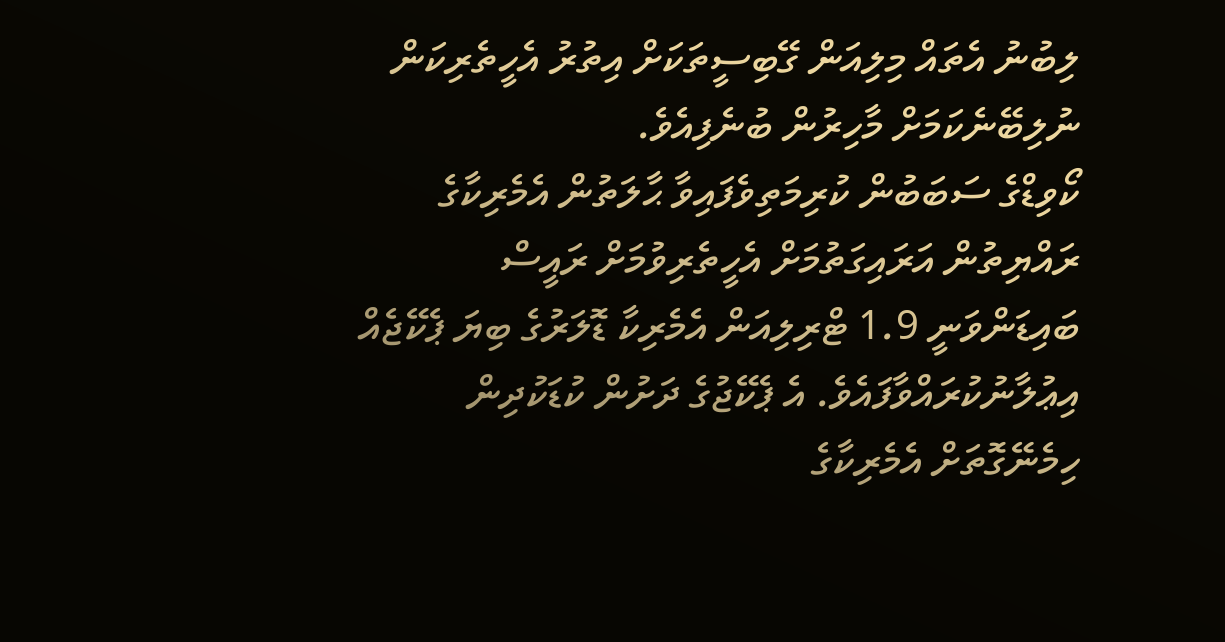ލިބުނު އެތައް މިލިއަން ގޭބިސީތަކަށް އިތުރު އެހީތެރިކަން ނުލިބޭނެކަމަށް މާހިރުން ބުނެފިއެވެ.
ކޯވިޑްގެ ސަބަބުން ކުރިމަތިވެފައިވާ ޙާލަތުން އެމެރިކާގެ ރައްޔިތުން އަރައިގަތުމަށް އެހީތެރިވުމަށް ރައީސް ބައިޑަންވަނީ 1.9 ޓްރިލިއަން އެމެރިކާ ޑޮލަރުގެ ބިޔަ ޕެކޭޖެއް އިޢުލާނުކުރައްވާފައެވެ. އެ ޕެކޭޖުގެ ދަށުން ކުޑަކުދިން ހިމެނޭގޮތަށް އެމެރިކާގެ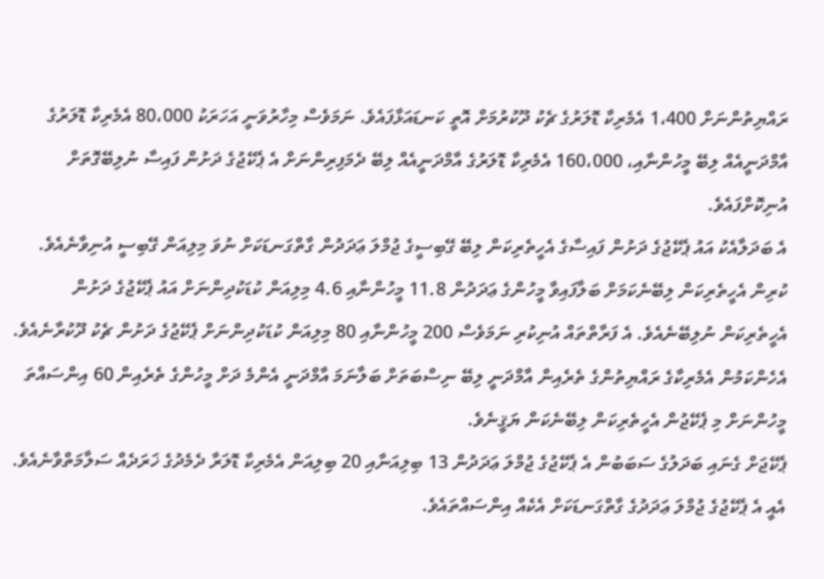ރައްޔިތުންނަށް 1،400 އެމެރިކާ ޑޮލަރުގެ ޗެކު ދޫކުރުމަށް އޮތީ ކަނޑައަޅާފައެވެ. ނަމަވެސް މިހާރުވަނީ އަހަރަކު 80،000 އެމެރިކާ ޑޮލަރުގެ އާމްދަނީއެއް ލިބޭ މީހުންނާއި، 160،000 އެމެރިކާ ޑޮލަރުގެ އާމްދަނީއެއް ލިބޭ ދެމަފިރިންނަށް އެ ޕެކޭޖުގެ ދަށުން ފައިސާ ނުލިބޭގޮތަށް އުނިކޮށްފައެވެ.
އެ ބަދަލާއެކު އައު ޕެކޭޖުގެ ދަށުން ފައިސާގެ އެހީތެރިކަން ލިބޭ ގޭބިސީގެ ޖުމްލަ ޢަދަދުން ގާތްގަނޑަކަށް ނުވަ މިލިއަން ގޭބިސީ އުނިވާނެއެވެ. ކުރިން އެހީތެރިކަން ލިބޭނެކަމަށް ބަލާފައިވާ މީހުންގެ ޢަދަދުން 11.8 މީހުންނާއި 4.6 މިލިއަން ކުޑަކުދިންނަށް އައު ޕެކޭޖުގެ ދަށުން އެހީތެރިކަން ނުލިބޭނެއެވެ. އެ ފަރާތްތައް އުނިކުރި ނަމަވެސް 200 މީހުންނާއި 80 މިލިއަން ކުޑަކުދިންނަށް ޕެކޭޖުގެ ދަށުން ޗެކު ދޫކުރާނެއެވެ. އެހެންކަމުން އެމެރިކާގެ ރައްޔިތުންގެ ތެރެއިން އާމްދަނީ ލިބޭ ނިސްބަތަށް ބަލާނަމަ އާމްދަނީ އެންމެ ދަށް މީހުންގެ ތެރެއިން 60 އިންސައްތަ މީހުންނަށް މި ޕެކޭޖުން އެހީތެރިކަން ލިބޭނެކަން ޔަޤީނެވެ.
ޕެކޭޖަށް ގެނައި ބަދަލުގެ ސަބަބުން އެ ޕެކޭޖުގެ ޖުމްލަ ޢަދަދުން 13 ބިލިއަނާއި 20 ބިލިއަން އެމެރިކާ ޑޮލަރާ ދެމެދުގެ ޚަރަދެއް ސަލާމަތްވާނެއެވެ. އެއީ އެ ޕެކޭޖުގެ ޖުމްލަ ޢަދަދުގެ ގާތްގަނޑަކަށް އެކެއް އިންސައްތައެވެ.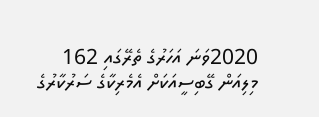2020ވަނަ އަހަރުގެ ތެރޭގައި 162 މިލިއަން ގޭބިސީއަކަށް އެމެރިކާގެ ސަރުކާރުގެ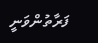ފަރާތުންވަނީ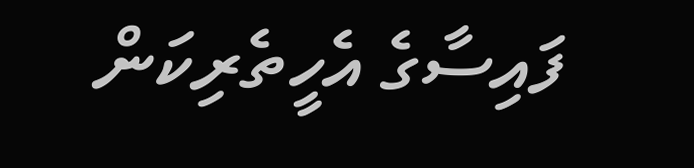ފައިސާގެ އެހީތެރިކަން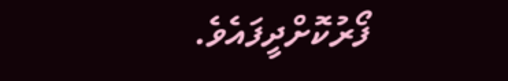ފޯރުކޮށްދީފައެވެ.